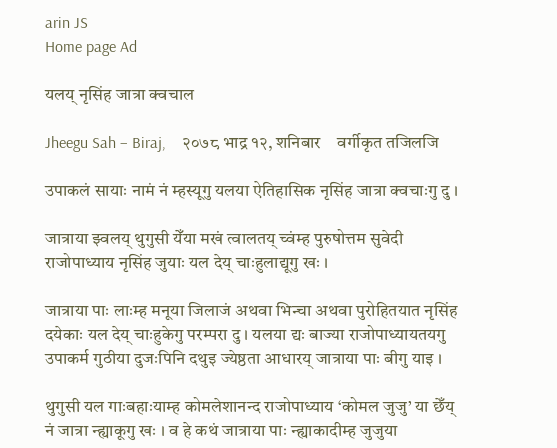arin JS
Home page Ad

यलय् नृसिंह जात्रा क्वचाल

Jheegu Sah – Biraj,    २०७८ भाद्र १२, शनिबार    वर्गीकृत तजिलजि

उपाकलं सायाः नामं नं म्हस्यूगु यलया ऐतिहासिक नृसिंह जात्रा क्वचाःगु दु ।

जात्राया झ्वलय् थुगुसी येँया मखं त्वालतय् च्वंम्ह पुरुषोत्तम सुवेदी राजोपाध्याय नृसिंह जुयाः यल देय् चाःहुलाद्यूगु खः ।

जात्राया पाः लाःम्ह मनूया जिलाजं अथवा भिन्चा अथवा पुरोहितयात नृसिंह दयेकाः यल देय् चाःहुकेगु परम्परा दु । यलया द्यः बाज्या राजोपाध्यायतयगु उपाकर्म गुठीया दुजःपिनि दथुइ ज्येष्ठता आधारय् जात्राया पाः बीगु याइ ।

थुगुसी यल गाःबहाःयाम्ह कोमलेशानन्द राजोपाध्याय ‘कोमल जुजु’ या छेँय् नं जात्रा न्ह्याकूगु खः । व हे कथं जात्राया पाः न्ह्याकादीम्ह जुजुया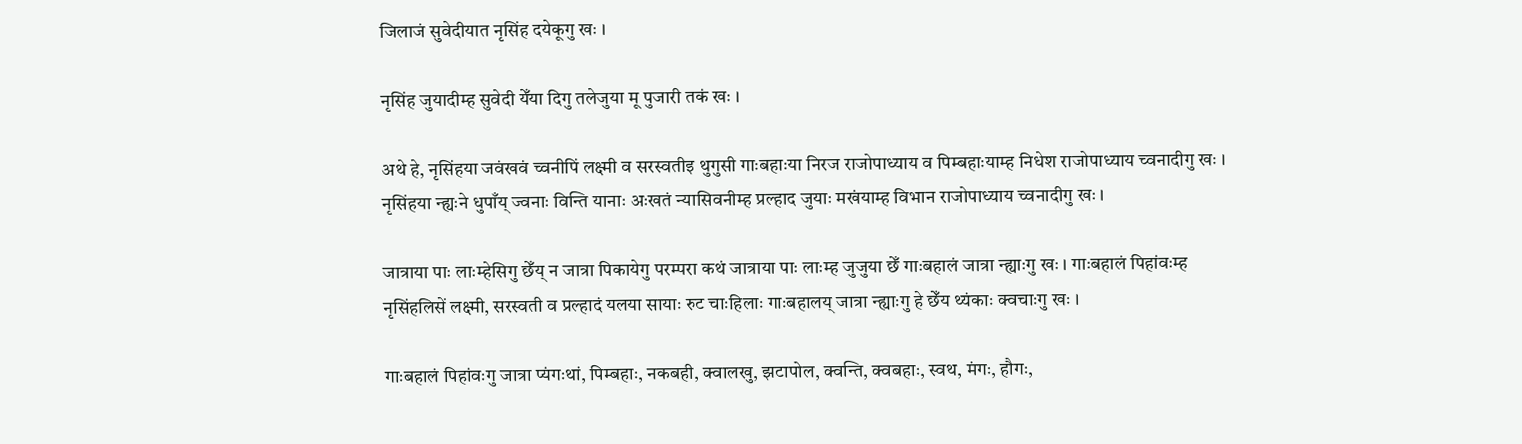जिलाजं सुवेदीयात नृसिंह दयेकूगु खः ।

नृसिंह जुयादीम्ह सुवेदी येँया दिगु तलेजुया मू पुजारी तकं खः ।

अथे हे, नृसिंहया जवंखवं च्वनीपिं लक्ष्मी व सरस्वतीइ थुगुसी गाःबहाःया निरज राजोपाध्याय व पिम्बहाःयाम्ह निधेश राजोपाध्याय च्वनादीगु खः । नृसिंहया न्ह्यःने धुपाँय् ज्वनाः विन्ति यानाः अःखतं न्यासिवनीम्ह प्रल्हाद जुयाः मखंयाम्ह विभान राजोपाध्याय च्वनादीगु खः ।

जात्राया पाः लाःम्हेसिगु छेँय् न जात्रा पिकायेगु परम्परा कथं जात्राया पाः लाःम्ह जुजुया छेँ गाःबहालं जात्रा न्ह्याःगु खः । गाःबहालं पिहांवःम्ह नृसिंहलिसें लक्ष्मी, सरस्वती व प्रल्हादं यलया सायाः रुट चाःहिलाः गाःबहालय् जात्रा न्ह्याःगु हे छेँय थ्यंकाः क्वचाःगु खः ।

गाःबहालं पिहांवःगु जात्रा प्यंगःथां, पिम्बहाः, नकबही, क्वालखु, झटापोल, क्वन्ति, क्वबहाः, स्वथ, मंगः, हौगः,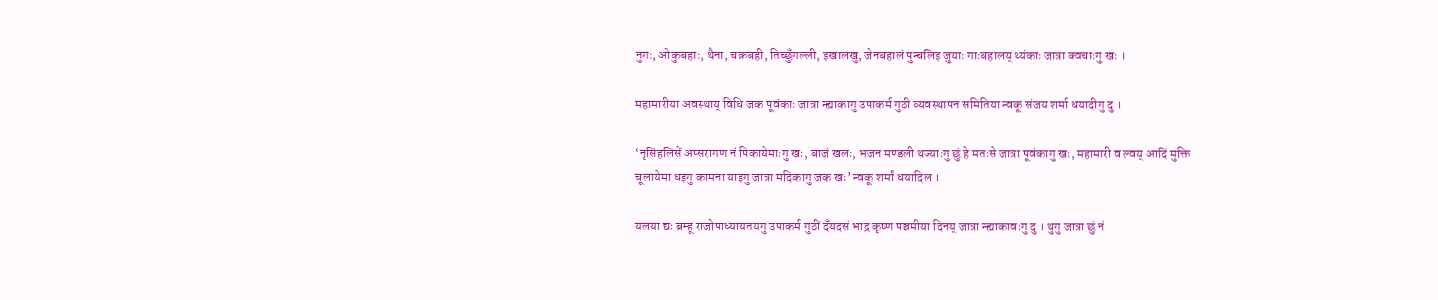नुगः, ओकुबहाः, थैना, चक्रबही, तिच्छुँगल्ली, इखालखु, जेनबहालं पुन्चलिइ जुयाः गाःबहालय् थ्यंकाः जात्रा क्वचाःगु खः ।

महामारीया अवस्थाय् विधि जक पूवंकाः जात्रा न्ह्याकागु उपाकर्म गुठी व्यवस्थापन समितिया न्वकू संजय शर्मा धयादीगु दु ।

‘नृसिंहलिसें अप्सरागण नं पिकायेमाःगु खः, बाजं खलः, भजन मण्डली थज्याःगु छुं हे मतःसे जात्रा पूवंकागु खः, महामारी व ल्वय् आदिं मुक्ति चूलायेमा धइगु कामना याइगु जात्रा मदिकागु जक खः’ न्वकू शर्मां धयादिल ।

यलया द्यः ब्रम्हू राजोपाध्यायतयगु उपाकर्म गुठीं दँयदसं भाद्र कृष्ण पञ्चमीया दिनय् जात्रा न्ह्याकावःगु दु । थुगु जात्रा छुं नं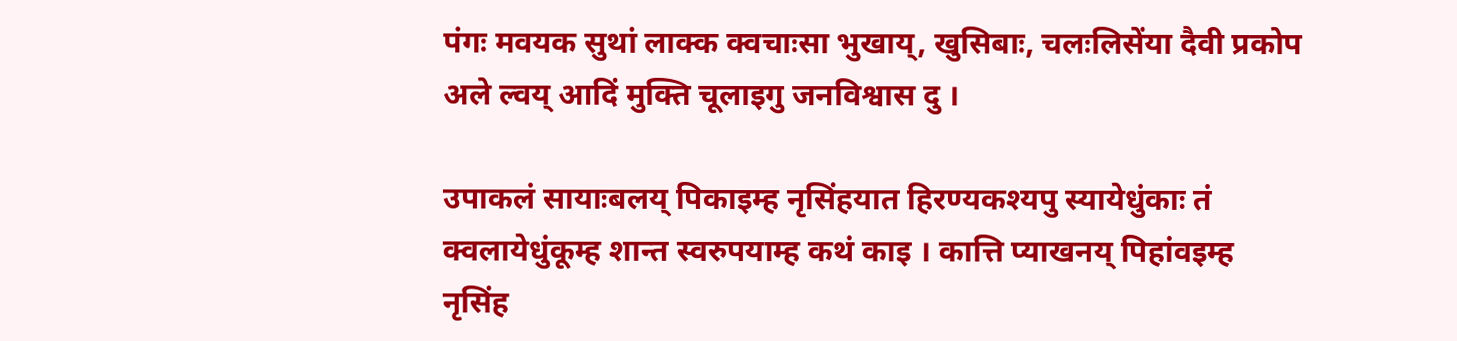पंगः मवयक सुथां लाक्क क्वचाःसा भुखाय्, खुसिबाः, चलःलिसेंया दैवी प्रकोप अले ल्वय् आदिं मुक्ति चूलाइगु जनविश्वास दु ।

उपाकलं सायाःबलय् पिकाइम्ह नृसिंहयात हिरण्यकश्यपु स्यायेधुंकाः तं क्वलायेधुंकूम्ह शान्त स्वरुपयाम्ह कथं काइ । कात्ति प्याखनय् पिहांवइम्ह नृसिंह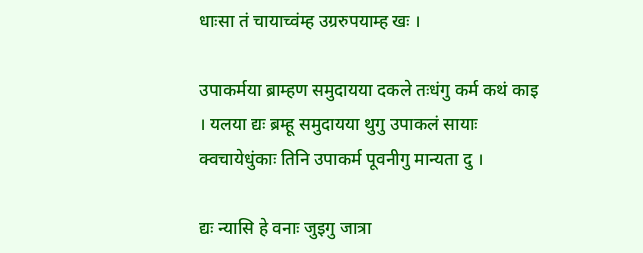धाःसा तं चायाच्वंम्ह उग्ररुपयाम्ह खः ।

उपाकर्मया ब्राम्हण समुदायया दकले तःधंगु कर्म कथं काइ । यलया द्यः ब्रम्हू समुदायया थुगु उपाकलं सायाः क्वचायेधुंकाः तिनि उपाकर्म पूवनीगु मान्यता दु ।

द्यः न्यासि हे वनाः जुइगु जात्रा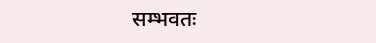सम्भवतः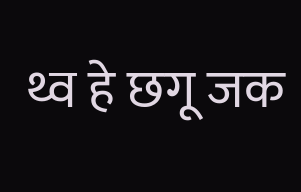थ्व हे छगू जक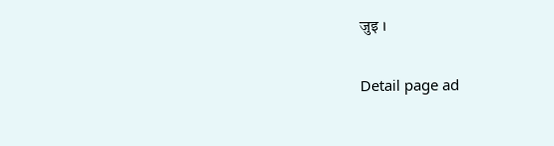जुइ ।

Detail page ad